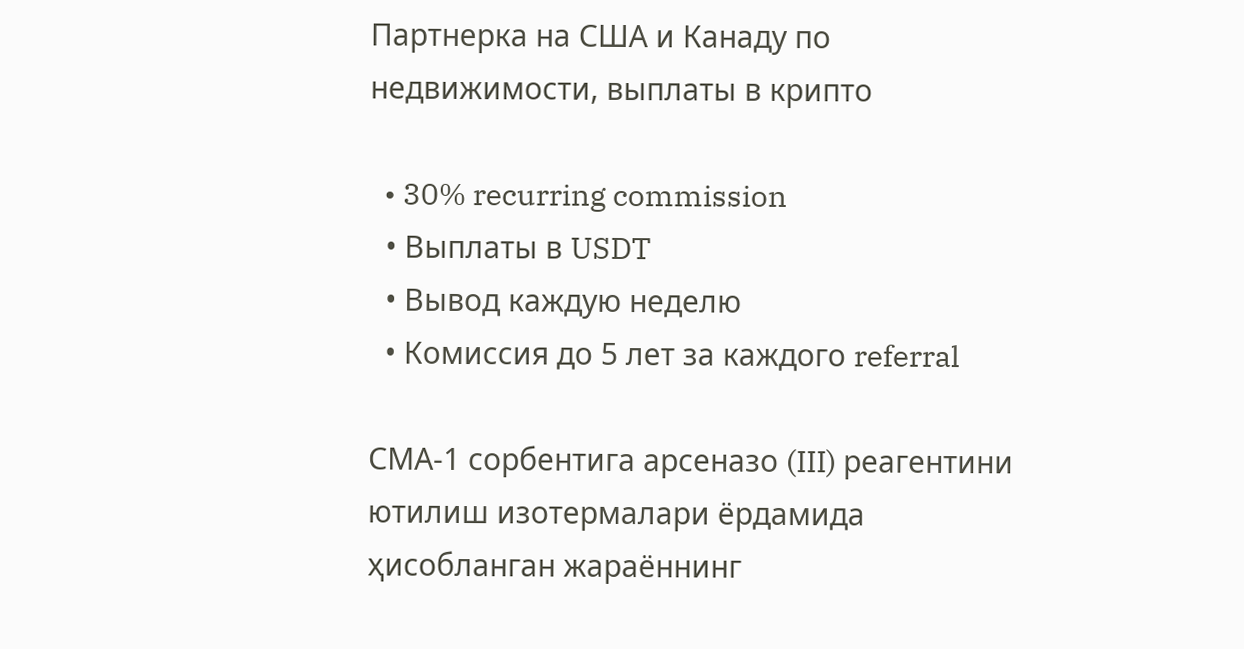Партнерка на США и Канаду по недвижимости, выплаты в крипто

  • 30% recurring commission
  • Выплаты в USDT
  • Вывод каждую неделю
  • Комиссия до 5 лет за каждого referral

СМА-1 сорбентига арсеназо (III) реагентини ютилиш изотермалари ёрдамида ҳисобланган жараённинг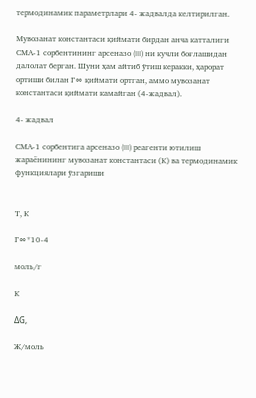термодинамик параметрлари 4- жадвалда келтирилган.

Мувозанат константаси қиймати бирдан анча катталиги СМА-1 сорбентининг арсеназо (III) ни кучли боғлашидан далолат берган. Шуни ҳам айтиб ўтиш керакки, ҳарорат ортиши билан Г∞ қиймати ортган, аммо мувозанат константаси қиймати камайган (4-жадвал).

4- жадвал

СМА-1 сорбентига арсеназо (III) реагенти ютилиш жараёнининг мувозанат константаси (К) ва термодинамик функциялари ўзгариши


Т, К

Г∞*10-4

моль/г

К

ΔG,

Ж/моль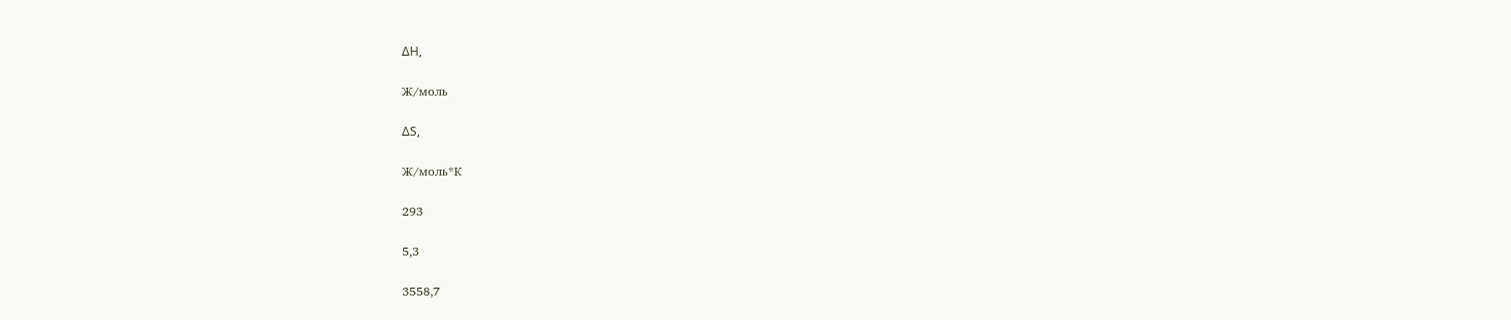ΔH,

Ж/моль

ΔS,

Ж/моль*К

293

5,3

3558,7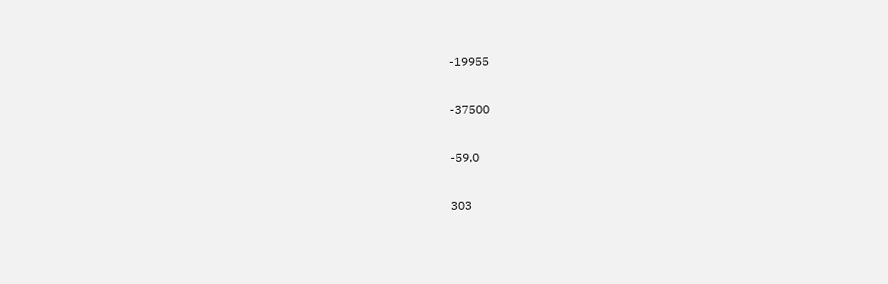-19955

-37500

-59,0

303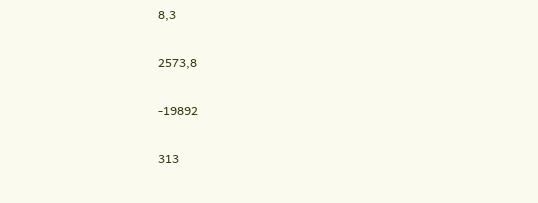8,3

2573,8

-19892

313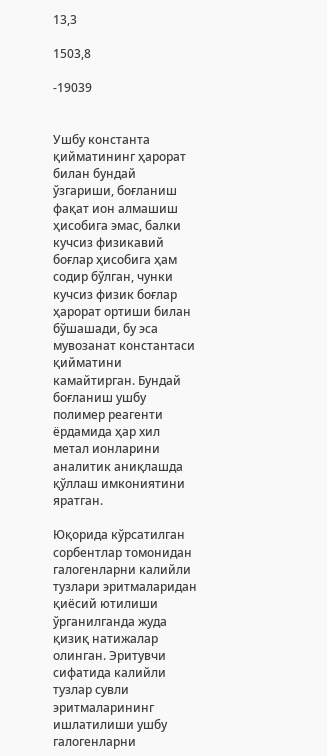13,3

1503,8

-19039


Ушбу константа қийматининг ҳарорат билан бундай ўзгариши, боғланиш фақат ион алмашиш ҳисобига эмас, балки кучсиз физикавий боғлар ҳисобига ҳам содир бўлган, чунки кучсиз физик боғлар ҳарорат ортиши билан бўшашади, бу эса мувозанат константаси қийматини камайтирган. Бундай боғланиш ушбу полимер реагенти ёрдамида ҳар хил метал ионларини аналитик аниқлашда қўллаш имкониятини яратган.

Юқорида кўрсатилган сорбентлар томонидан галогенларни калийли тузлари эритмаларидан қиёсий ютилиши ўрганилганда жуда қизиқ натижалар олинган. Эритувчи сифатида калийли тузлар сувли эритмаларининг ишлатилиши ушбу галогенларни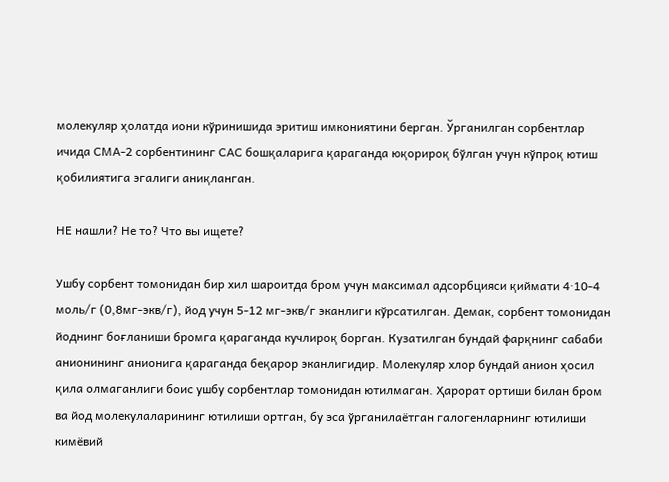молекуляр ҳолатда иони кўринишида эритиш имкониятини берган. Ўрганилган сорбентлар ичида СМА-2 сорбентининг САС бошқаларига қараганда юқорироқ бўлган учун кўпроқ ютиш қобилиятига эгалиги аниқланган.

НЕ нашли? Не то? Что вы ищете?

Ушбу сорбент томонидан бир хил шароитда бром учун максимал адсорбцияси қиймати 4·10-4 моль/г (0,8мг-экв/г), йод учун 5-12 мг-экв/г эканлиги кўрсатилган. Демак, сорбент томонидан йоднинг боғланиши бромга қараганда кучлироқ борган. Кузатилган бундай фарқнинг сабаби анионининг анионига қараганда беқарор эканлигидир. Молекуляр хлор бундай анион ҳосил қила олмаганлиги боис ушбу сорбентлар томонидан ютилмаган. Ҳарорат ортиши билан бром ва йод молекулаларининг ютилиши ортган, бу эса ўрганилаётган галогенларнинг ютилиши кимёвий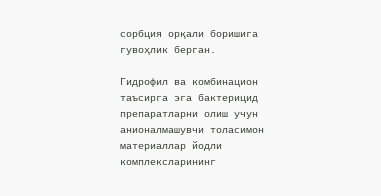сорбция орқали боришига гувоҳлик берган.

Гидрофил ва комбинацион таъсирга эга бактерицид препаратларни олиш учун анионалмашувчи толасимон материаллар йодли комплексларининг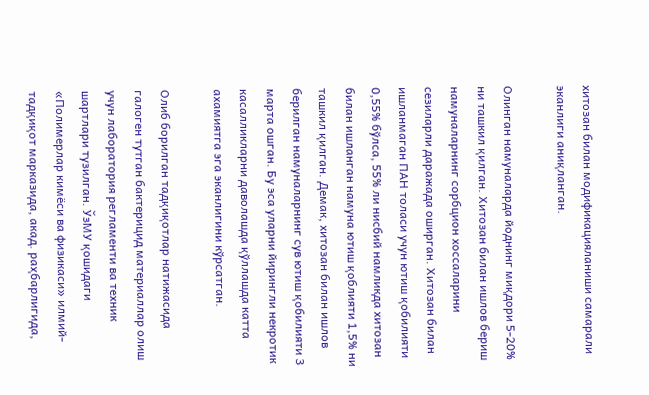хитозан билан модификацияланиши самарали эканлиги аниқланган.

Олинган намуналарда йоднинг миқдори 5-20% ни ташкил қилган. Хитозан билан ишлов бериш намуналарнинг сорбцион хоссаларини сезиларли даражада оширган. Хитозан билан ишланмаган ПАН толаси учун ютиш қобилияти 0,55% бўлса, 55% ли нисбий намликда хитозан билан ишланган намуна ютиш қоблияти 1,5% ни ташкил қилган. Демак, хитозан билан ишлов берилган намуналарнинг сув ютиш қобилияти 3 марта ошган. Бу эса уларни йирингли некротик касалликларни даволашда қўллашда катта ахамиятга эга эканлигини кўрсатган.

Олиб борилган тадқиқотлар натижасида галоген тутган бактерицид материаллар олиш учун лаборатория регламенти ва техник шартлари тузилган. ЎзМУ қошидаги «Полимерлар кимёси ва физикаси» илмий-тадқиқот марказида, акад. раҳбарлигида,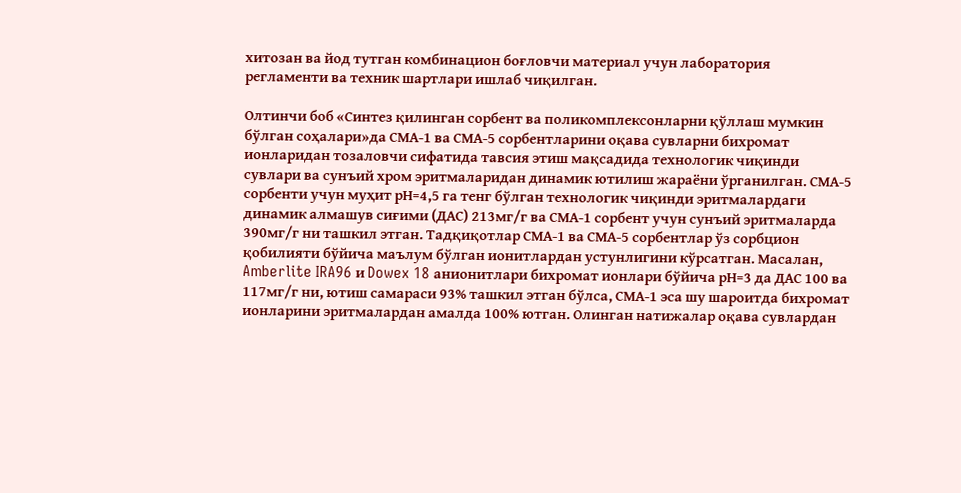хитозан ва йод тутган комбинацион боғловчи материал учун лаборатория регламенти ва техник шартлари ишлаб чиқилган.

Олтинчи боб «Синтез қилинган сорбент ва поликомплексонларни қўллаш мумкин бўлган соҳалари»да СМА-1 ва СМА-5 сорбентларини оқава сувларни бихромат ионларидан тозаловчи сифатида тавсия этиш мақсадида технологик чиқинди сувлари ва сунъий хром эритмаларидан динамик ютилиш жараёни ўрганилган. СМА-5 сорбенти учун муҳит рН=4,5 га тенг бўлган технологик чиқинди эритмалардаги динамик алмашув сиғими (ДАС) 213мг/г ва СМА-1 сорбент учун сунъий эритмаларда 390мг/г ни ташкил этган. Тадқиқотлар СМА-1 ва СМА-5 сорбентлар ўз сорбцион қобилияти бўйича маълум бўлган ионитлардан устунлигини кўрсатган. Масалан, Amberlite IRA96 и Dowex 18 анионитлари бихромат ионлари бўйича рН=3 да ДАС 100 ва 117мг/г ни, ютиш самараси 93% ташкил этган бўлса, СМА-1 эса шу шароитда бихромат ионларини эритмалардан амалда 100% ютган. Олинган натижалар оқава сувлардан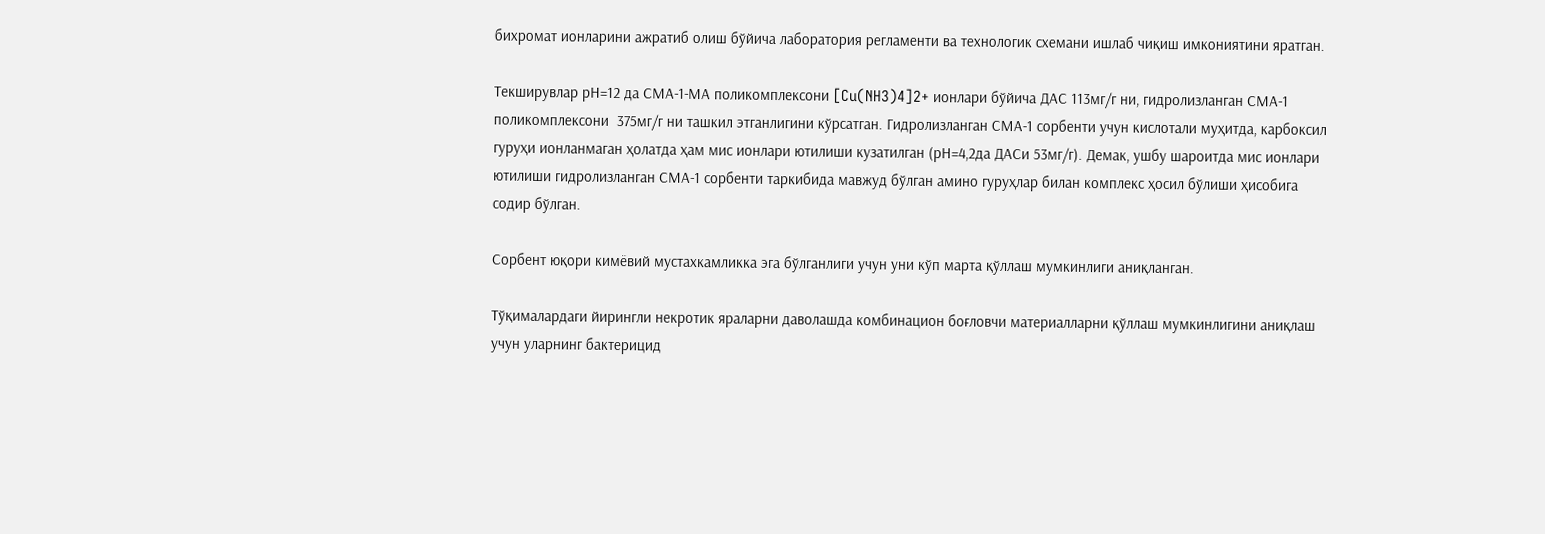бихромат ионларини ажратиб олиш бўйича лаборатория регламенти ва технологик схемани ишлаб чиқиш имкониятини яратган.

Текширувлар рН=12 да СМА-1-МА поликомплексони [Cu(NH3)4]2+ ионлари бўйича ДАС 113мг/г ни, гидролизланган СМА-1 поликомплексони  375мг/г ни ташкил этганлигини кўрсатган. Гидролизланган СМА-1 сорбенти учун кислотали муҳитда, карбоксил гуруҳи ионланмаган ҳолатда ҳам мис ионлари ютилиши кузатилган (рН=4,2да ДАСи 53мг/г). Демак, ушбу шароитда мис ионлари ютилиши гидролизланган СМА-1 сорбенти таркибида мавжуд бўлган амино гуруҳлар билан комплекс ҳосил бўлиши ҳисобига содир бўлган.

Сорбент юқори кимёвий мустахкамликка эга бўлганлиги учун уни кўп марта қўллаш мумкинлиги аниқланган.

Тўқималардаги йирингли некротик яраларни даволашда комбинацион боғловчи материалларни қўллаш мумкинлигини аниқлаш учун уларнинг бактерицид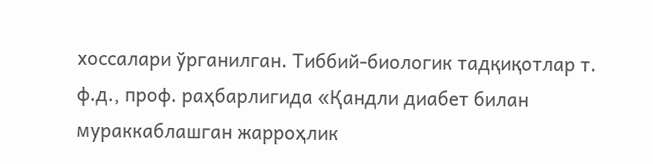хоссалари ўрганилган. Тиббий-биологик тадқиқотлар т. ф.д., проф. раҳбарлигида «Қандли диабет билан мураккаблашган жарроҳлик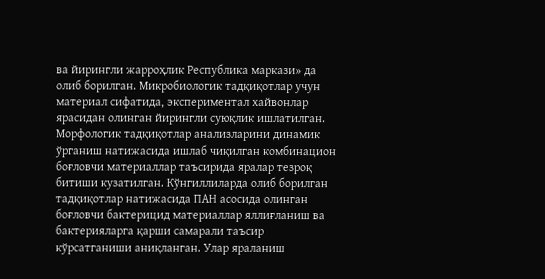ва йирингли жарроҳлик Республика маркази» да олиб борилган. Микробиологик тадқиқотлар учун материал сифатида, экспериментал хайвонлар ярасидан олинган йирингли суюқлик ишлатилган. Морфологик тадқиқотлар анализларини динамик ўрганиш натижасида ишлаб чиқилган комбинацион боғловчи материаллар таъсирида яралар тезроқ битиши кузатилган. Кўнгиллиларда олиб борилган тадқиқотлар натижасида ПАН асосида олинган боғловчи бактерицид материаллар яллиғланиш ва бактерияларга қарши самарали таъсир кўрсатганиши аниқланган. Улар яраланиш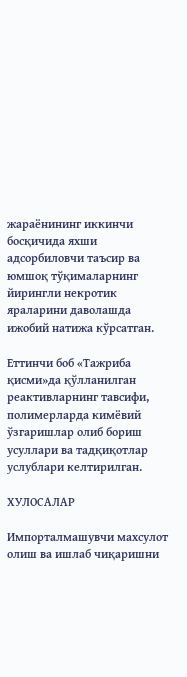жараёнининг иккинчи босқичида яхши адсорбиловчи таъсир ва юмшоқ тўқималарнинг йирингли некротик яраларини даволашда ижобий натижа кўрсатган.

Еттинчи боб «Тажриба қисми»да қўлланилган реактивларнинг тавсифи, полимерларда кимёвий ўзгаришлар олиб бориш усуллари ва тадқиқотлар услублари келтирилган.

ХУЛОСАЛАР

Импорталмашувчи махсулот олиш ва ишлаб чиқаришни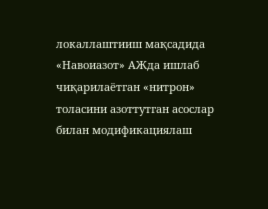локаллаштииш мақсадида «Навоиазот» АЖда ишлаб чиқарилаётган «нитрон» толасини азоттутган асослар билан модификациялаш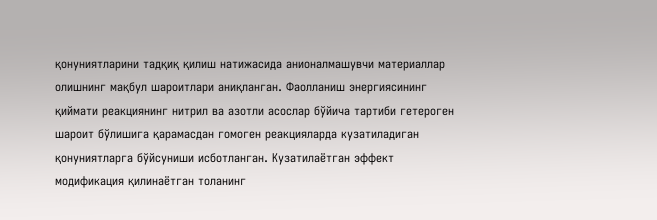қонуниятларини тадқиқ қилиш натижасида анионалмашувчи материаллар олишнинг мақбул шароитлари аниқланган. Фаолланиш энергиясининг қиймати реакциянинг нитрил ва азотли асослар бўйича тартиби гетероген шароит бўлишига қарамасдан гомоген реакцияларда кузатиладиган қонуниятларга бўйсуниши исботланган. Кузатилаётган эффект модификация қилинаётган толанинг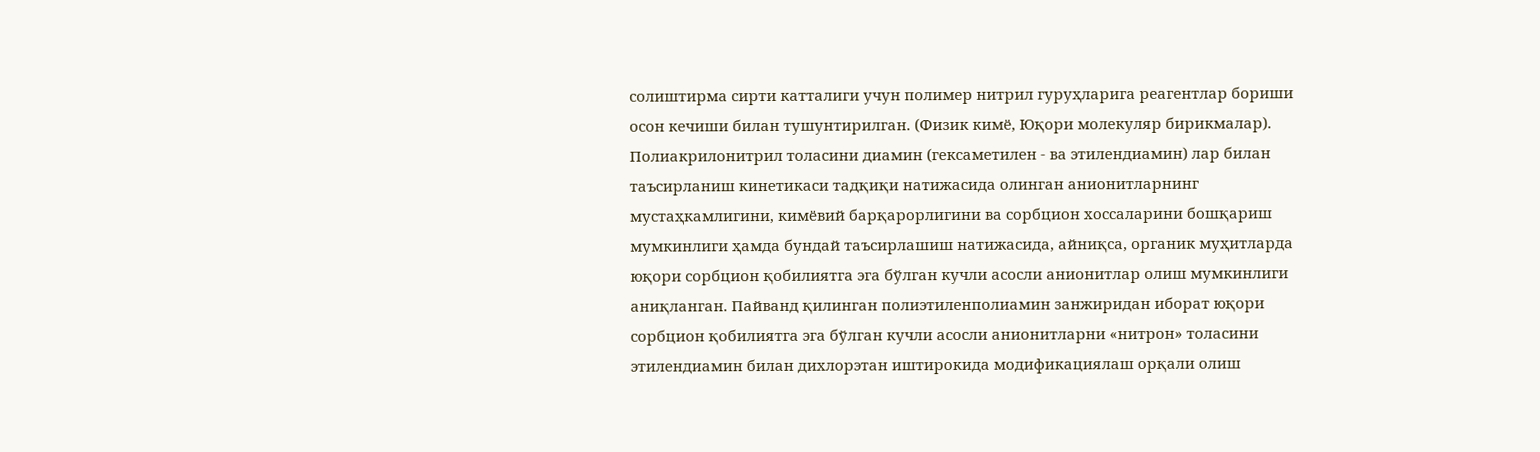солиштирма сирти катталиги учун полимер нитрил гуруҳларига реагентлар бориши осон кечиши билан тушунтирилган. (Физик кимё, Юқори молекуляр бирикмалар). Полиакрилонитрил толасини диамин (гексаметилен - ва этилендиамин) лар билан таъсирланиш кинетикаси тадқиқи натижасида олинган анионитларнинг мустаҳкамлигини, кимёвий барқарорлигини ва сорбцион хоссаларини бошқариш мумкинлиги ҳамда бундай таъсирлашиш натижасида, айниқса, органик муҳитларда юқори сорбцион қобилиятга эга бўлган кучли асосли анионитлар олиш мумкинлиги аниқланган. Пайванд қилинган полиэтиленполиамин занжиридан иборат юқори сорбцион қобилиятга эга бўлган кучли асосли анионитларни «нитрон» толасини этилендиамин билан дихлорэтан иштирокида модификациялаш орқали олиш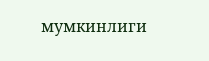мумкинлиги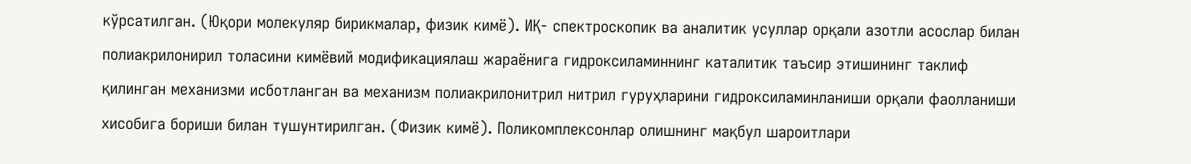кўрсатилган. (Юқори молекуляр бирикмалар, физик кимё). ИҚ- спектроскопик ва аналитик усуллар орқали азотли асослар билан полиакрилонирил толасини кимёвий модификациялаш жараёнига гидроксиламиннинг каталитик таъсир этишининг таклиф қилинган механизми исботланган ва механизм полиакрилонитрил нитрил гуруҳларини гидроксиламинланиши орқали фаолланиши хисобига бориши билан тушунтирилган. (Физик кимё). Поликомплексонлар олишнинг мақбул шароитлари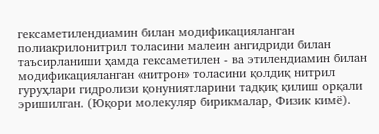гексаметилендиамин билан модификацияланган полиакрилонитрил толасини малеин ангидриди билан таъсирланиши ҳамда гексаметилен - ва этилендиамин билан модификацияланган «нитрон» толасини қолдиқ нитрил гуруҳлари гидролизи қонуниятларини тадқиқ қилиш орқали эришилган. (Юқори молекуляр бирикмалар, Физик кимё).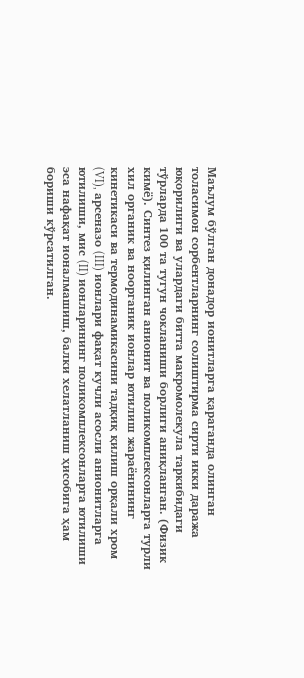Маълум бўлган донадор ионитларга қараганда олинган толасимон сорбентларнинг солиштирма сирти икки даража юқорилиги ва улардаги битта макромолекула таркибидаги тўрларда 100 та тугун чокланиши борлиги аниқланган. (Физик кимё). Синтез қилинган анионит ва поликомплексонларга турли хил органик ва ноорганик ионлар ютилиш жараёнининг кинетикаси ва термодинамикасини тадқиқ қилиш орқали хром (VI), арсеназо (III) ионлари фақат кучли асосли анионитларга ютилиши, мис (II) ионларининг поликомплексонларга ютилиши эса нафақат ионалмашиш, балки хелатланиш ҳисобига ҳам бориши кўрсатилган.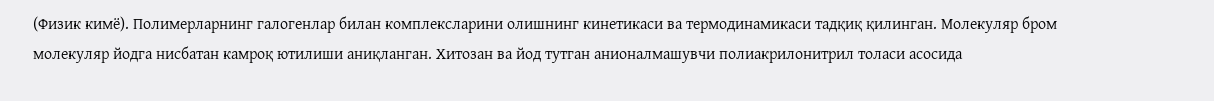(Физик кимё). Полимерларнинг галогенлар билан комплексларини олишнинг кинетикаси ва термодинамикаси тадқиқ қилинган. Молекуляр бром молекуляр йодга нисбатан камроқ ютилиши аниқланган. Хитозан ва йод тутган анионалмашувчи полиакрилонитрил толаси асосида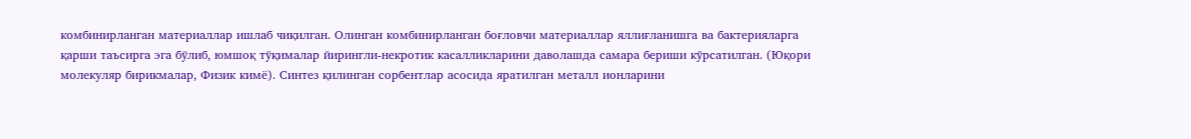комбинирланган материаллар ишлаб чиқилган. Олинган комбинирланган боғловчи материаллар яллиғланишга ва бактерияларга қарши таъсирга эга бўлиб, юмшоқ тўқималар йирингли-некротик касалликларини даволашда самара бериши кўрсатилган. (Юқори молекуляр бирикмалар, Физик кимё). Синтез қилинган сорбентлар асосида яратилган металл ионларини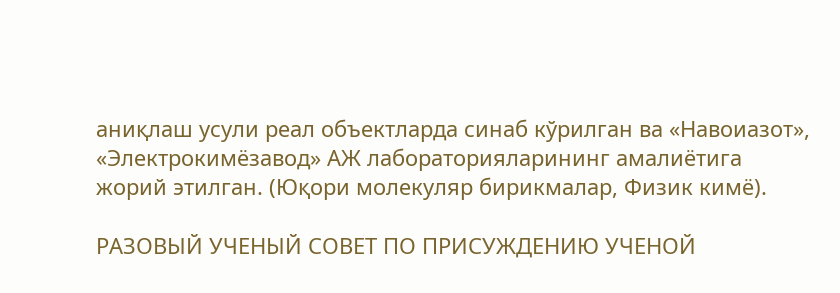аниқлаш усули реал объектларда синаб кўрилган ва «Навоиазот», «Электрокимёзавод» АЖ лабораторияларининг амалиётига жорий этилган. (Юқори молекуляр бирикмалар, Физик кимё).

РАЗОВЫЙ УЧЕНЫЙ СОВЕТ ПО ПРИСУЖДЕНИЮ УЧЕНОЙ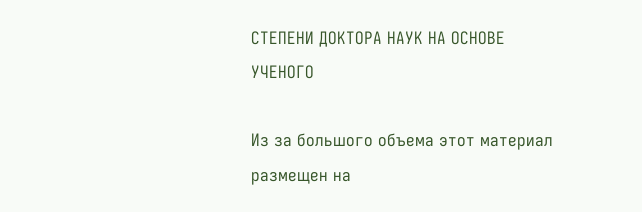СТЕПЕНИ ДОКТОРА НАУК НА ОСНОВЕ УЧЕНОГО

Из за большого объема этот материал размещен на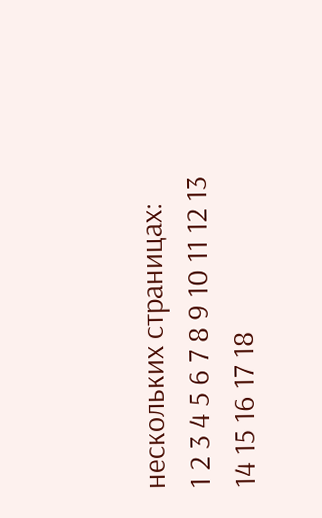нескольких страницах:
1 2 3 4 5 6 7 8 9 10 11 12 13 14 15 16 17 18